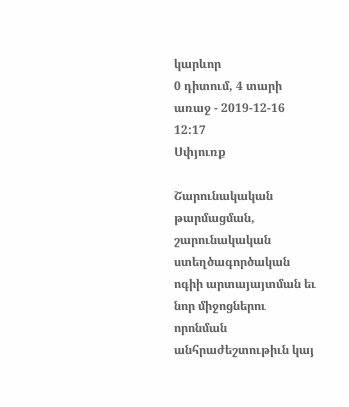կարևոր
0 դիտում, 4 տարի առաջ - 2019-12-16 12:17
Սփյուռք

Շարունակական թարմացման, շարունակական ստեղծագործական ոգիի արտայայտման եւ նոր միջոցներու որոնման անհրաժեշտութիւն կայ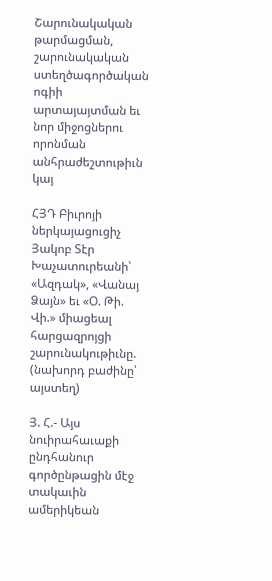Շարունակական թարմացման, շարունակական ստեղծագործական ոգիի արտայայտման եւ նոր միջոցներու որոնման անհրաժեշտութիւն կայ

ՀՅԴ Բիւրոյի ներկայացուցիչ Յակոբ Տէր Խաչատուրեանի՝ «Ազդակ», «Վանայ Ձայն» եւ «Օ. Թի. Վի.» միացեալ հարցազրոյցի շարունակութիւնը. (նախորդ բաժինը՝ այստեղ)

Յ. Հ.- Այս նուիրահաւաքի ընդհանուր գործընթացին մէջ տակաւին ամերիկեան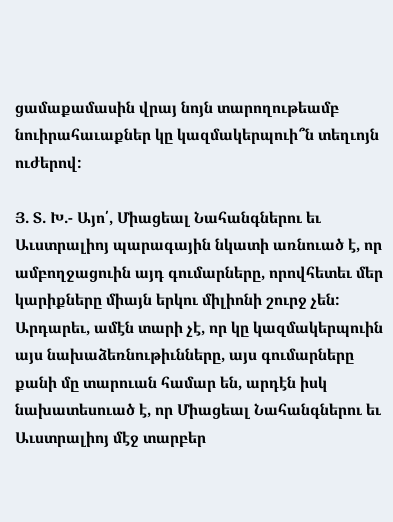ցամաքամասին վրայ նոյն տարողութեամբ նուիրահաւաքներ կը կազմակերպուի՞ն տեղւոյն ուժերով:

Յ. Տ. Խ.- Այո՛, Միացեալ Նահանգներու եւ Աւստրալիոյ պարագային նկատի առնուած է, որ ամբողջացուին այդ գումարները, որովհետեւ մեր կարիքները միայն երկու միլիոնի շուրջ չեն: Արդարեւ, ամէն տարի չէ, որ կը կազմակերպուին այս նախաձեռնութիւնները, այս գումարները քանի մը տարուան համար են, արդէն իսկ նախատեսուած է, որ Միացեալ Նահանգներու եւ Աւստրալիոյ մէջ տարբեր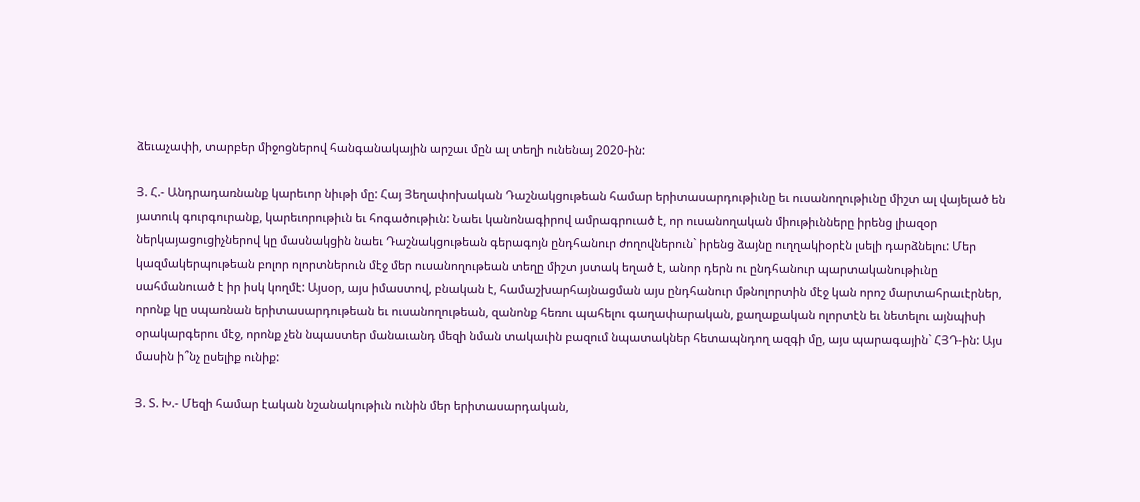ձեւաչափի, տարբեր միջոցներով հանգանակային արշաւ մըն ալ տեղի ունենայ 2020-ին:

Յ. Հ.- Անդրադառնանք կարեւոր նիւթի մը: Հայ Յեղափոխական Դաշնակցութեան համար երիտասարդութիւնը եւ ուսանողութիւնը միշտ ալ վայելած են յատուկ գուրգուրանք, կարեւորութիւն եւ հոգածութիւն: Նաեւ կանոնագիրով ամրագրուած է, որ ուսանողական միութիւնները իրենց լիազօր ներկայացուցիչներով կը մասնակցին նաեւ Դաշնակցութեան գերագոյն ընդհանուր ժողովներուն` իրենց ձայնը ուղղակիօրէն լսելի դարձնելու: Մեր կազմակերպութեան բոլոր ոլորտներուն մէջ մեր ուսանողութեան տեղը միշտ յստակ եղած է, անոր դերն ու ընդհանուր պարտականութիւնը սահմանուած է իր իսկ կողմէ: Այսօր, այս իմաստով, բնական է, համաշխարհայնացման այս ընդհանուր մթնոլորտին մէջ կան որոշ մարտահրաւէրներ, որոնք կը սպառնան երիտասարդութեան եւ ուսանողութեան, զանոնք հեռու պահելու գաղափարական, քաղաքական ոլորտէն եւ նետելու այնպիսի օրակարգերու մէջ, որոնք չեն նպաստեր մանաւանդ մեզի նման տակաւին բազում նպատակներ հետապնդող ազգի մը, այս պարագային` ՀՅԴ-ին: Այս մասին ի՞նչ ըսելիք ունիք:

Յ. Տ. Խ.- Մեզի համար էական նշանակութիւն ունին մեր երիտասարդական,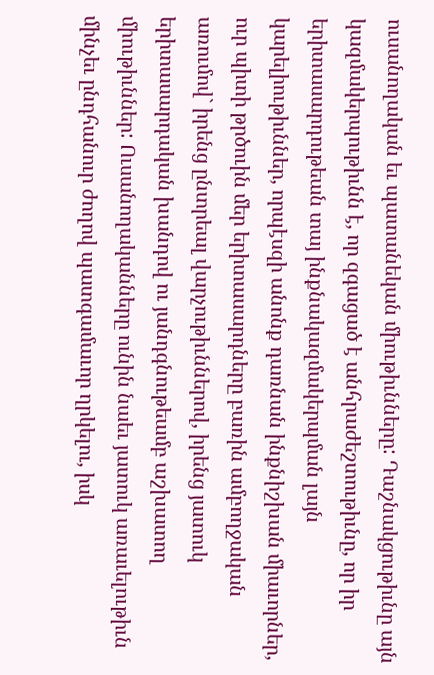ուսանողական եւ պատանեկան միութիւնները: Դաշնակցութիւնը այն կազմակերպութիւնն է, որ զգացած է անհրաժեշտութիւնը, որ իր երիտասարդութեան տայ ինքնակազմակերպման լայն կարելիութիւններ, որպէսզի անոնք դառնան ինքնիշխան միաւորներ, ուր պիտի թրծուին մեր երիտասարդները բառին ամբողջական առումով` իրենց ընտրեալ վարչութիւններով, իրենց յատուկ երիտասարդական խանդով ու յանդգնութեամբ աշխատող միութիւններ: Ուսանողականները ունին նաեւ յատուկ առաւելութիւն մինչեւ ընդհանուր ժողով պատգամաւոր ղրկելու, իսկ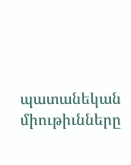պատանեկան միութիւնները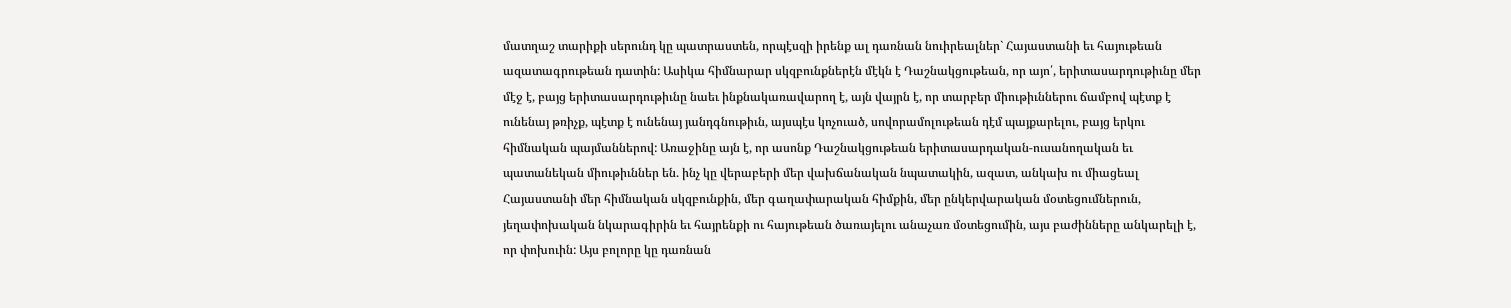մատղաշ տարիքի սերունդ կը պատրաստեն, որպէսզի իրենք ալ դառնան նուիրեալներ` Հայաստանի եւ հայութեան ազատագրութեան դատին: Ասիկա հիմնարար սկզբունքներէն մէկն է Դաշնակցութեան, որ այո՛, երիտասարդութիւնը մեր մէջ է, բայց երիտասարդութիւնը նաեւ ինքնակառավարող է, այն վայրն է, որ տարբեր միութիւններու ճամբով պէտք է ունենայ թռիչք, պէտք է ունենայ յանդգնութիւն, այսպէս կոչուած, սովորամոլութեան դէմ պայքարելու, բայց երկու հիմնական պայմաններով: Առաջինը այն է, որ ասոնք Դաշնակցութեան երիտասարդական-ուսանողական եւ պատանեկան միութիւններ են. ինչ կը վերաբերի մեր վախճանական նպատակին, ազատ, անկախ ու միացեալ Հայաստանի մեր հիմնական սկզբունքին, մեր գաղափարական հիմքին, մեր ընկերվարական մօտեցումներուն, յեղափոխական նկարագիրին եւ հայրենքի ու հայութեան ծառայելու անաչառ մօտեցումին, այս բաժինները անկարելի է, որ փոխուին: Այս բոլորը կը դառնան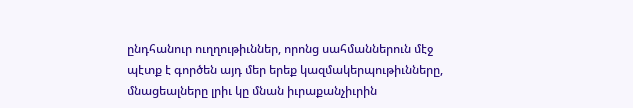ընդհանուր ուղղութիւններ, որոնց սահմաններուն մէջ պէտք է գործեն այդ մեր երեք կազմակերպութիւնները, մնացեալները լրիւ կը մնան իւրաքանչիւրին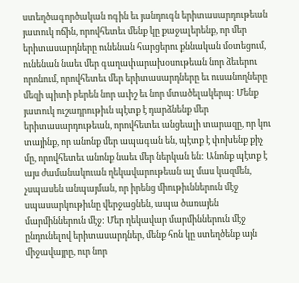ստեղծագործական ոգին եւ յանդուգն երիտասարդութեան յատուկ ոճին, որովհետեւ մենք կը քաջալերենք, որ մեր երիտասարդները ունենան հարցերու քննական մօտեցում, ունենան նաեւ մեր գաղափարախօսութեան նոր ձեւերու որոնում, որովհետեւ մեր երիտասարդները եւ ուսանողները մեզի պիտի բերեն նոր աւիշ եւ նոր մտածելակերպ: Մենք յատուկ ուշադրութիւն պէտք է դարձնենք մեր երիտասարդութեան, որովհետեւ անցեալի տարազը, որ կու տայինք, որ անոնք մեր ապագան են, պէտք է փոխենք քիչ մը, որովհետեւ անոնք նաեւ մեր ներկան են: Անոնք պէտք է այս ժամանակուան ղեկավարութեան ալ մաս կազմեն, չսպասեն անպայման, որ իրենց միութիւններուն մէջ սպասարկութիւնը վերջացնեն, ապա ծառայեն մարմիններուն մէջ: Մեր ղեկավար մարմիններուն մէջ ընդունելով երիտասարդներ, մենք հոն կը ստեղծենք այն միջավայրը, ուր նոր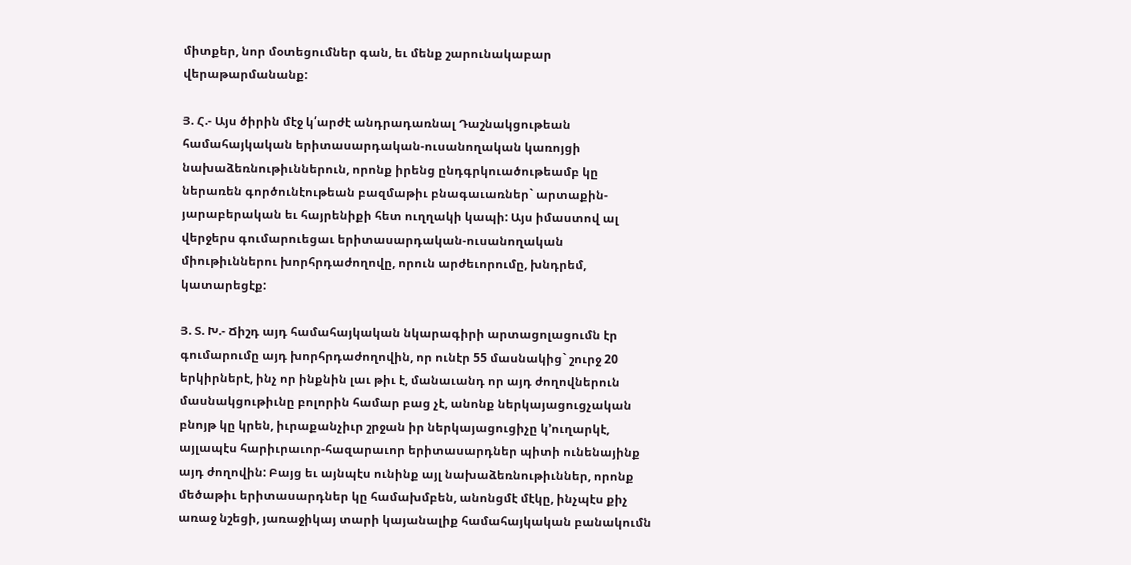միտքեր, նոր մօտեցումներ գան, եւ մենք շարունակաբար վերաթարմանանք:

Յ. Հ.- Այս ծիրին մէջ կ՛արժէ անդրադառնալ Դաշնակցութեան համահայկական երիտասարդական-ուսանողական կառոյցի նախաձեռնութիւններուն, որոնք իրենց ընդգրկուածութեամբ կը ներառեն գործունէութեան բազմաթիւ բնագաւառներ` արտաքին-յարաբերական եւ հայրենիքի հետ ուղղակի կապի: Այս իմաստով ալ վերջերս գումարուեցաւ երիտասարդական-ուսանողական միութիւններու խորհրդաժողովը, որուն արժեւորումը, խնդրեմ, կատարեցէք:

Յ. Տ. Խ.- Ճիշդ այդ համահայկական նկարագիրի արտացոլացումն էր գումարումը այդ խորհրդաժողովին, որ ունէր 55 մասնակից` շուրջ 20 երկիրներէ, ինչ որ ինքնին լաւ թիւ է, մանաւանդ որ այդ ժողովներուն մասնակցութիւնը բոլորին համար բաց չէ, անոնք ներկայացուցչական բնոյթ կը կրեն, իւրաքանչիւր շրջան իր ներկայացուցիչը կ’ուղարկէ, այլապէս հարիւրաւոր-հազարաւոր երիտասարդներ պիտի ունենայինք այդ ժողովին: Բայց եւ այնպէս ունինք այլ նախաձեռնութիւններ, որոնք մեծաթիւ երիտասարդներ կը համախմբեն, անոնցմէ մէկը, ինչպէս քիչ առաջ նշեցի, յառաջիկայ տարի կայանալիք համահայկական բանակումն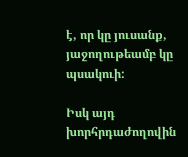է, որ կը յուսանք, յաջողութեամբ կը պսակուի:

Իսկ այդ խորհրդաժողովին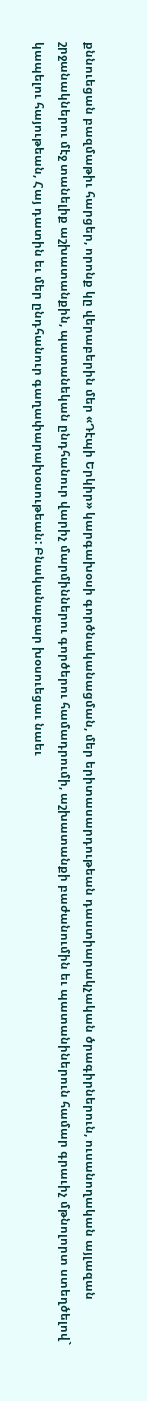քննուեցան բազմաթիւ հարցեր, որոնք կը վերաբերին մեր «Դէպի Երկիր» կարգախօսի գործնականացման, մեր երիտասարդութեան դաստիարակչական ծրագիրներուն, ուսանողական այլազան շրջանակներու մէջ տանելիք աշխատանքին, պատանեկան ընդհանուր վարիչ մարմիններու գործերու համադրումի, աշխատանքի բաժանումին եւ պատանիներուն համար գրաւիչ մթնոլորտ ստեղծելով` կապելու հայութեան, Հայ դատին եւ մեր ընդհանուր գաղափարախօսութեան: Բնականաբար խօսուեցաւ նաեւ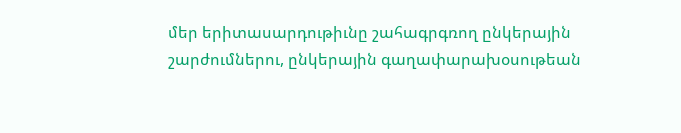մեր երիտասարդութիւնը շահագրգռող ընկերային շարժումներու, ընկերային գաղափարախօսութեան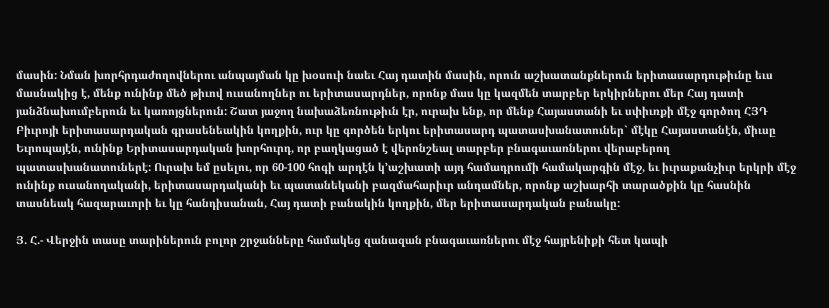մասին: Նման խորհրդաժողովներու անպայման կը խօսուի նաեւ Հայ դատին մասին, որուն աշխատանքներուն երիտասարդութիւնը եւս մասնակից է, մենք ունինք մեծ թիւով ուսանողներ ու երիտասարդներ, որոնք մաս կը կազմեն տարբեր երկիրներու մեր Հայ դատի յանձնախումբերուն եւ կառոյցներուն: Շատ յաջող նախաձեռնութիւն էր, ուրախ ենք, որ մենք Հայաստանի եւ սփիւռքի մէջ գործող ՀՅԴ Բիւրոյի երիտասարդական գրասենեակին կողքին, ուր կը գործեն երկու երիտասարդ պատասխանատուներ` մէկը Հայաստանէն, միւսը Եւրոպայէն, ունինք Երիտասարդական խորհուրդ, որ բաղկացած է վերոնշեալ տարբեր բնագաւառներու վերաբերող պատասխանատուներէ: Ուրախ եմ ըսելու, որ 60-100 հոգի արդէն կ’աշխատի այդ համադրումի համակարգին մէջ, եւ իւրաքանչիւր երկրի մէջ ունինք ուսանողականի, երիտասարդականի եւ պատանեկանի բազմահարիւր անդամներ, որոնք աշխարհի տարածքին կը հասնին տասնեակ հազարաւորի եւ կը հանդիսանան, Հայ դատի բանակին կողքին, մեր երիտասարդական բանակը:

Յ. Հ.- Վերջին տասը տարիներուն բոլոր շրջանները համակեց զանազան բնագաւառներու մէջ հայրենիքի հետ կապի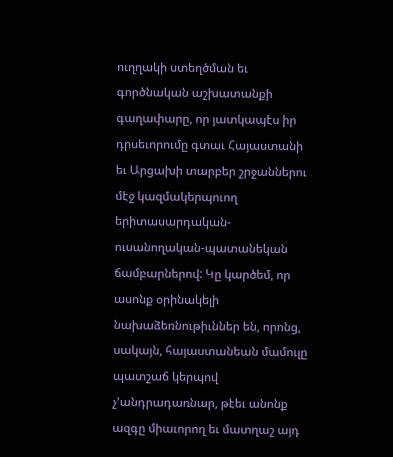ուղղակի ստեղծման եւ գործնական աշխատանքի գաղափարը, որ յատկապէս իր դրսեւորումը գտաւ Հայաստանի եւ Արցախի տարբեր շրջաններու մէջ կազմակերպուող երիտասարդական-ուսանողական-պատանեկան ճամբարներով: Կը կարծեմ, որ ասոնք օրինակելի նախաձեռնութիւններ են, որոնց, սակայն, հայաստանեան մամուլը պատշաճ կերպով չ’անդրադառնար, թէեւ անոնք ազգը միաւորող եւ մատղաշ այդ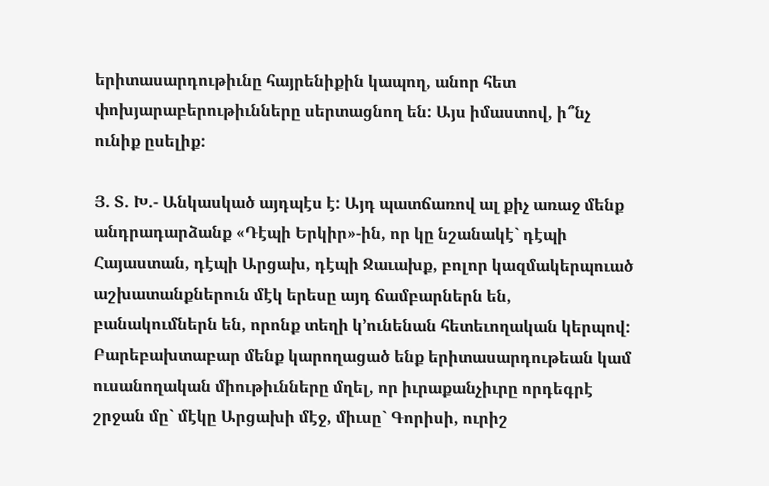երիտասարդութիւնը հայրենիքին կապող, անոր հետ փոխյարաբերութիւնները սերտացնող են: Այս իմաստով, ի՞նչ ունիք ըսելիք:

Յ. Տ. Խ.- Անկասկած այդպէս է: Այդ պատճառով ալ քիչ առաջ մենք անդրադարձանք «Դէպի Երկիր»-ին, որ կը նշանակէ` դէպի Հայաստան, դէպի Արցախ, դէպի Ջաւախք, բոլոր կազմակերպուած աշխատանքներուն մէկ երեսը այդ ճամբարներն են, բանակումներն են, որոնք տեղի կ’ունենան հետեւողական կերպով: Բարեբախտաբար մենք կարողացած ենք երիտասարդութեան կամ ուսանողական միութիւնները մղել, որ իւրաքանչիւրը որդեգրէ շրջան մը` մէկը Արցախի մէջ, միւսը` Գորիսի, ուրիշ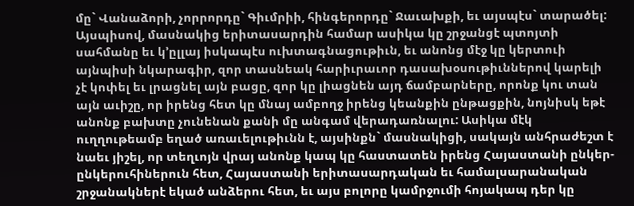մը` Վանաձորի, չորրորդը` Գիւմրիի, հինգերորդը` Ջաւախքի, եւ այսպէս` տարածել: Այսպիսով, մասնակից երիտասարդին համար ասիկա կը շրջանցէ պտոյտի սահմանը եւ կ’ըլլայ իսկապէս ուխտագնացութիւն, եւ անոնց մէջ կը կերտուի այնպիսի նկարագիր, զոր տասնեակ հարիւրաւոր դասախօսութիւններով կարելի չէ կոփել եւ լրացնել այն բացը, զոր կը լիացնեն այդ ճամբարները, որոնք կու տան այն աւիշը, որ իրենց հետ կը մնայ ամբողջ իրենց կեանքին ընթացքին, նոյնիսկ եթէ անոնք բախտը չունենան քանի մը անգամ վերադառնալու: Ասիկա մէկ ուղղութեամբ եղած առաւելութիւնն է, այսինքն` մասնակիցի, սակայն անհրաժեշտ է նաեւ յիշել, որ տեղւոյն վրայ անոնք կապ կը հաստատեն իրենց Հայաստանի ընկեր-ընկերուհիներուն հետ, Հայաստանի երիտասարդական եւ համալսարանական շրջանակներէ եկած անձերու հետ, եւ այս բոլորը կամրջումի հոյակապ դեր կը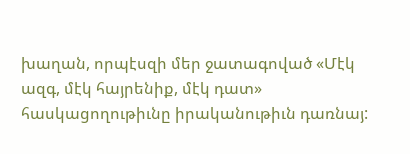խաղան, որպէսզի մեր ջատագոված «Մէկ ազգ, մէկ հայրենիք, մէկ դատ» հասկացողութիւնը իրականութիւն դառնայ: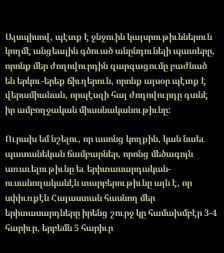Այսպիսով, պէտք է ջնջուին կայսրութիւններուն կողմէ անցեալին գծուած անընդունելի պատերը, որոնք մեր ժողովուրդին զարգացումը բաժնած են երկու-երեք ճիւղերուն, որոնք այսօր պէտք է վերամիանան, որպէսզի հայ ժողովուրդը գտնէ իր ամբողջական միասնականութիւնը:

Ուրախ եմ նշելու, որ ասոնց կողքին, կան նաեւ պատանեկան ճամբարներ, որոնց մեծագոյն առաւելութիւնը եւ երիտասարդական-ուսանողականէն տարբերութիւնը այն է, որ սփիւռքէն Հայաստան հասնող մեր երիտասարդները իրենց շուրջ կը համախմբէր 3-4 հարիւր, երբեմն 5 հարիւր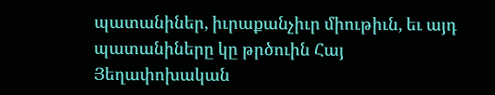պատանիներ, իւրաքանչիւր միութիւն, եւ այդ պատանիները կը թրծուին Հայ Յեղափոխական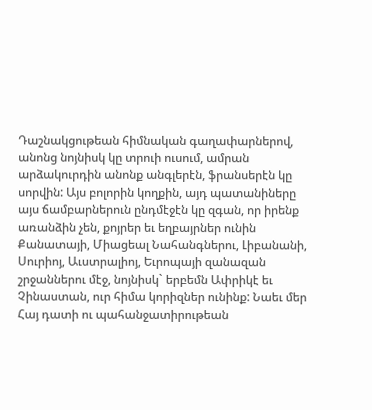Դաշնակցութեան հիմնական գաղափարներով, անոնց նոյնիսկ կը տրուի ուսում, ամրան արձակուրդին անոնք անգլերէն, ֆրանսերէն կը սորվին: Այս բոլորին կողքին, այդ պատանիները այս ճամբարներուն ընդմէջէն կը զգան, որ իրենք առանձին չեն, քոյրեր եւ եղբայրներ ունին Քանատայի, Միացեալ Նահանգներու, Լիբանանի, Սուրիոյ, Աւստրալիոյ, Եւրոպայի զանազան շրջաններու մէջ, նոյնիսկ` երբեմն Ափրիկէ եւ Չինաստան, ուր հիմա կորիզներ ունինք: Նաեւ մեր Հայ դատի ու պահանջատիրութեան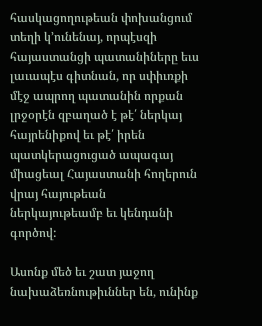հասկացողութեան փոխանցում տեղի կ’ունենայ, որպէսզի հայաստանցի պատանիները եւս լաւապէս գիտնան, որ սփիւռքի մէջ ապրող պատանին որքան լրջօրէն զբաղած է թէ՛ ներկայ հայրենիքով եւ թէ՛ իրեն պատկերացուցած ապագայ միացեալ Հայաստանի հողերուն վրայ հայութեան ներկայութեամբ եւ կենդանի գործով:

Ասոնք մեծ եւ շատ յաջող նախաձեռնութիւններ են, ունինք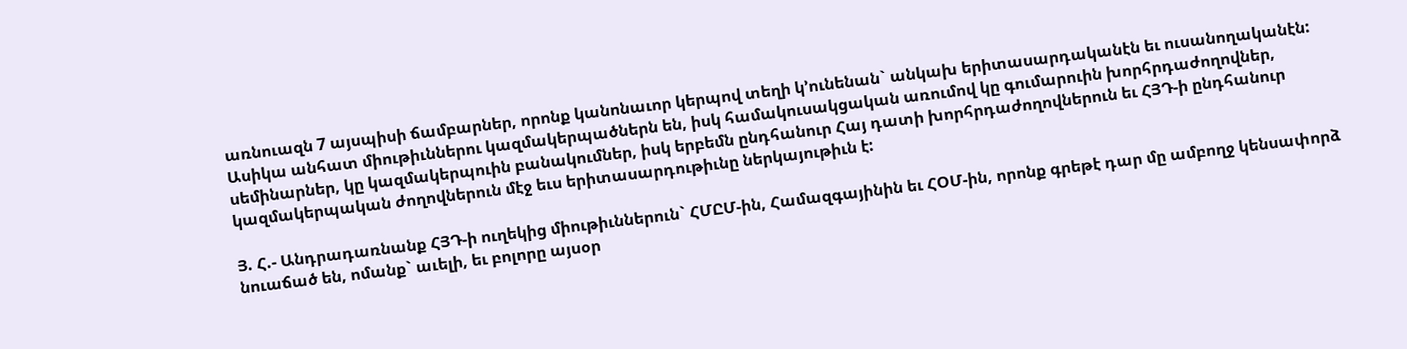առնուազն 7 այսպիսի ճամբարներ, որոնք կանոնաւոր կերպով տեղի կ’ունենան` անկախ երիտասարդականէն եւ ուսանողականէն: Ասիկա անհատ միութիւններու կազմակերպածներն են, իսկ համակուսակցական առումով կը գումարուին խորհրդաժողովներ, սեմինարներ, կը կազմակերպուին բանակումներ, իսկ երբեմն ընդհանուր Հայ դատի խորհրդաժողովներուն եւ ՀՅԴ-ի ընդհանուր կազմակերպական ժողովներուն մէջ եւս երիտասարդութիւնը ներկայութիւն է:

Յ. Հ.- Անդրադառնանք ՀՅԴ-ի ուղեկից միութիւններուն` ՀՄԸՄ-ին, Համազգայինին եւ ՀՕՄ-ին, որոնք գրեթէ դար մը ամբողջ կենսափորձ նուաճած են, ոմանք` աւելի, եւ բոլորը այսօր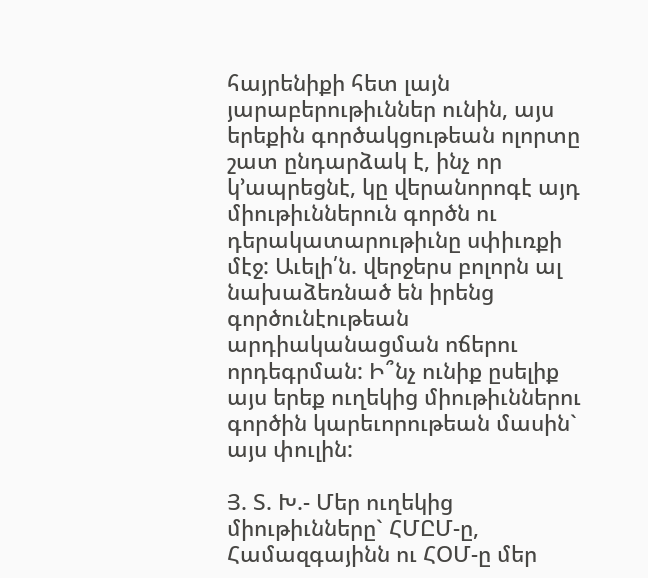հայրենիքի հետ լայն յարաբերութիւններ ունին, այս երեքին գործակցութեան ոլորտը շատ ընդարձակ է, ինչ որ կ’ապրեցնէ, կը վերանորոգէ այդ միութիւններուն գործն ու դերակատարութիւնը սփիւռքի մէջ: Աւելի՛ն. վերջերս բոլորն ալ նախաձեռնած են իրենց գործունէութեան արդիականացման ոճերու որդեգրման: Ի՞նչ ունիք ըսելիք այս երեք ուղեկից միութիւններու գործին կարեւորութեան մասին` այս փուլին:

Յ. Տ. Խ.- Մեր ուղեկից միութիւնները` ՀՄԸՄ-ը, Համազգայինն ու ՀՕՄ-ը մեր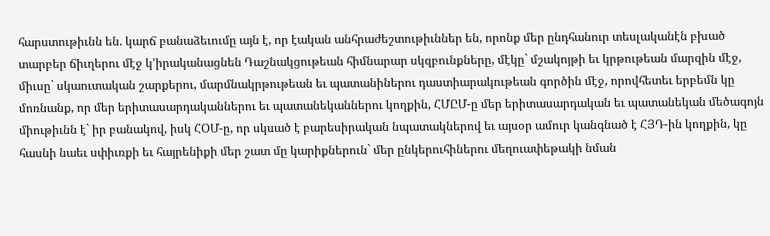հարստութիւնն են. կարճ բանաձեւումը այն է, որ էական անհրաժեշտութիւններ են, որոնք մեր ընդհանուր տեսլականէն բխած տարբեր ճիւղերու մէջ կ’իրականացնեն Դաշնակցութեան հիմնարար սկզբունքները, մէկը` մշակոյթի եւ կրթութեան մարզին մէջ, միւսը` սկաուտական շարքերու, մարմնակրթութեան եւ պատանիներու դաստիարակութեան գործին մէջ, որովհետեւ երբեմն կը մոռնանք, որ մեր երիտասարդականներու եւ պատանեկաններու կողքին, ՀՄԸՄ-ը մեր երիտասարդական եւ պատանեկան մեծագոյն միութիւնն է` իր բանակով, իսկ ՀՕՄ-ը, որ սկսած է բարեսիրական նպատակներով եւ այսօր ամուր կանգնած է ՀՅԴ-ին կողքին, կը հասնի նաեւ սփիւռքի եւ հայրենիքի մեր շատ մը կարիքներուն` մեր ընկերուհիներու մեղուափեթակի նման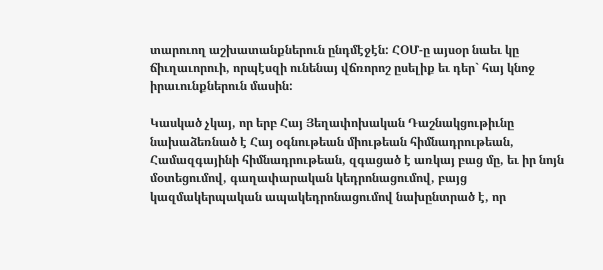տարուող աշխատանքներուն ընդմէջէն: ՀՕՄ-ը այսօր նաեւ կը ճիւղաւորուի, որպէսզի ունենայ վճռորոշ ըսելիք եւ դեր` հայ կնոջ իրաւունքներուն մասին:

Կասկած չկայ, որ երբ Հայ Յեղափոխական Դաշնակցութիւնը նախաձեռնած է Հայ օգնութեան միութեան հիմնադրութեան, Համազգայինի հիմնադրութեան, զգացած է առկայ բաց մը, եւ իր նոյն մօտեցումով, գաղափարական կեդրոնացումով, բայց կազմակերպական ապակեդրոնացումով նախընտրած է, որ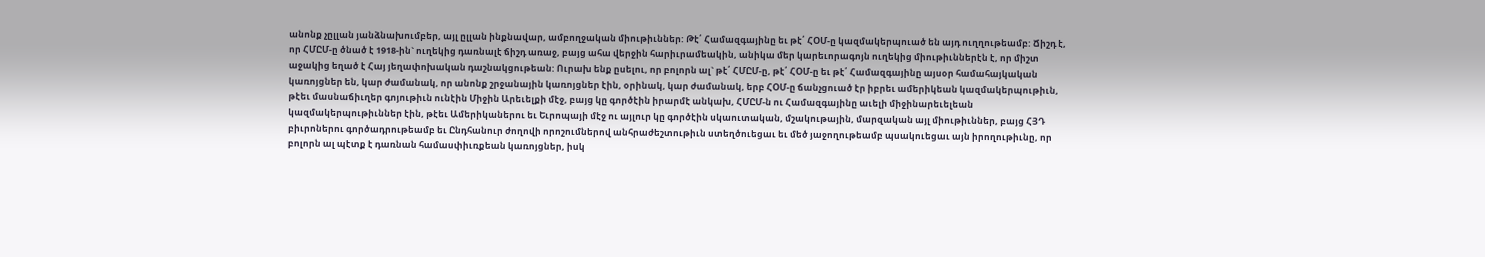անոնք չըլլան յանձնախումբեր, այլ ըլլան ինքնավար, ամբողջական միութիւններ: Թէ՛ Համազգայինը եւ թէ՛ ՀՕՄ-ը կազմակերպուած են այդ ուղղութեամբ: Ճիշդ է, որ ՀՄԸՄ-ը ծնած է 1918-ին` ուղեկից դառնալէ ճիշդ առաջ, բայց ահա վերջին հարիւրամեակին, անիկա մեր կարեւորագոյն ուղեկից միութիւններէն է, որ միշտ աջակից եղած է Հայ յեղափոխական դաշնակցութեան: Ուրախ ենք ըսելու, որ բոլորն ալ` թէ՛ ՀՄԸՄ-ը, թէ՛ ՀՕՄ-ը եւ թէ՛ Համազգայինը այսօր համահայկական կառոյցներ են, կար ժամանակ, որ անոնք շրջանային կառոյցներ էին, օրինակ, կար ժամանակ, երբ ՀՕՄ-ը ճանչցուած էր իբրեւ ամերիկեան կազմակերպութիւն, թէեւ մասնաճիւղեր գոյութիւն ունէին Միջին Արեւելքի մէջ, բայց կը գործէին իրարմէ անկախ, ՀՄԸՄ-ն ու Համազգայինը աւելի միջինարեւելեան կազմակերպութիւններ էին, թէեւ Ամերիկաներու եւ Եւրոպայի մէջ ու այլուր կը գործէին սկաուտական, մշակութային, մարզական այլ միութիւններ, բայց ՀՅԴ բիւրոներու գործադրութեամբ եւ Ընդհանուր ժողովի որոշումներով անհրաժեշտութիւն ստեղծուեցաւ եւ մեծ յաջողութեամբ պսակուեցաւ այն իրողութիւնը, որ բոլորն ալ պէտք է դառնան համասփիւռքեան կառոյցներ, իսկ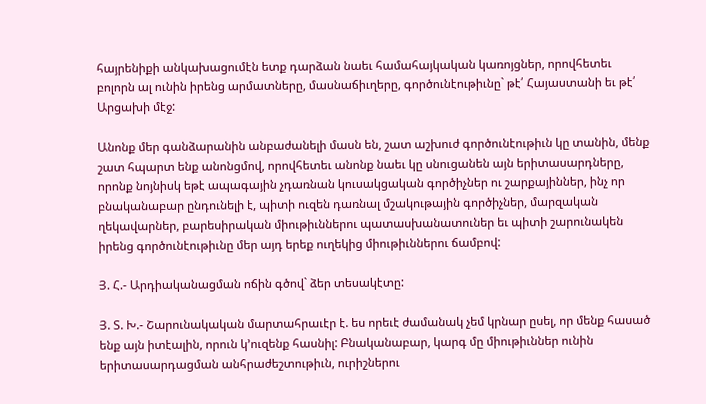հայրենիքի անկախացումէն ետք դարձան նաեւ համահայկական կառոյցներ, որովհետեւ բոլորն ալ ունին իրենց արմատները, մասնաճիւղերը, գործունէութիւնը` թէ՛ Հայաստանի եւ թէ՛ Արցախի մէջ:

Անոնք մեր գանձարանին անբաժանելի մասն են, շատ աշխուժ գործունէութիւն կը տանին, մենք շատ հպարտ ենք անոնցմով, որովհետեւ անոնք նաեւ կը սնուցանեն այն երիտասարդները, որոնք նոյնիսկ եթէ ապագային չդառնան կուսակցական գործիչներ ու շարքայիններ, ինչ որ բնականաբար ընդունելի է, պիտի ուզեն դառնալ մշակութային գործիչներ, մարզական ղեկավարներ, բարեսիրական միութիւններու պատասխանատուներ եւ պիտի շարունակեն իրենց գործունէութիւնը մեր այդ երեք ուղեկից միութիւններու ճամբով:

Յ. Հ.- Արդիականացման ոճին գծով` ձեր տեսակէտը:

Յ. Տ. Խ.- Շարունակական մարտահրաւէր է. ես որեւէ ժամանակ չեմ կրնար ըսել, որ մենք հասած ենք այն իտէալին, որուն կ’ուզենք հասնիլ: Բնականաբար, կարգ մը միութիւններ ունին երիտասարդացման անհրաժեշտութիւն, ուրիշներու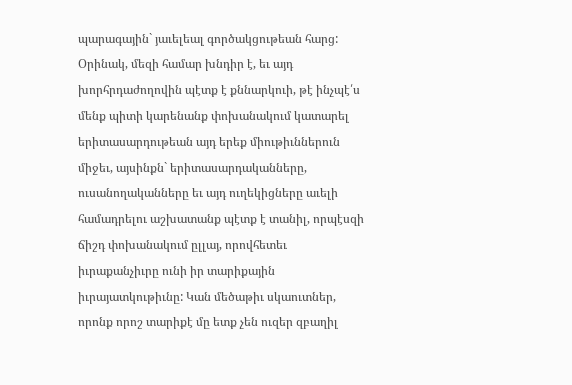պարագային` յաւելեալ գործակցութեան հարց: Օրինակ, մեզի համար խնդիր է, եւ այդ խորհրդաժողովին պէտք է քննարկուի, թէ ինչպէ՛ս մենք պիտի կարենանք փոխանակում կատարել երիտասարդութեան այդ երեք միութիւններուն միջեւ, այսինքն` երիտասարդականները, ուսանողականները եւ այդ ուղեկիցները աւելի համադրելու աշխատանք պէտք է տանիլ, որպէսզի ճիշդ փոխանակում ըլլայ, որովհետեւ իւրաքանչիւրը ունի իր տարիքային իւրայատկութիւնը: Կան մեծաթիւ սկաուտներ, որոնք որոշ տարիքէ մը ետք չեն ուզեր զբաղիլ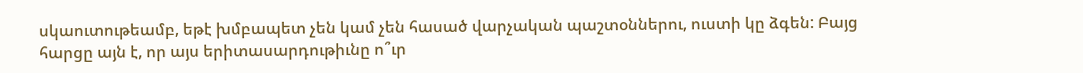սկաուտութեամբ, եթէ խմբապետ չեն կամ չեն հասած վարչական պաշտօններու, ուստի կը ձգեն: Բայց հարցը այն է, որ այս երիտասարդութիւնը ո՞ւր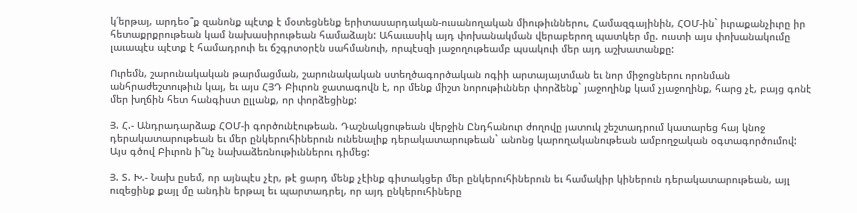կ՛երթայ, արդեօ՞ք զանոնք պէտք է մօտեցնենք երիտասարդական-ուսանողական միութիւններու, Համազգայինին, ՀՕՄ-ին` իւրաքանչիւրը իր հետաքրքրութեան կամ նախասիրութեան համաձայն: Ահաւասիկ այդ փոխանակման վերաբերող պատկեր մը. ուստի այս փոխանակումը լաւապէս պէտք է համադրուի եւ ճշգրտօրէն սահմանուի, որպէսզի յաջողութեամբ պսակուի մեր այդ աշխատանքը:

Ուրեմն, շարունակական թարմացման, շարունակական ստեղծագործական ոգիի արտայայտման եւ նոր միջոցներու որոնման անհրաժեշտութիւն կայ, եւ այս ՀՅԴ Բիւրոն ջատագովն է, որ մենք միշտ նորութիւններ փորձենք` յաջողինք կամ չյաջողինք, հարց չէ, բայց գոնէ մեր խղճին հետ հանգիստ ըլլանք, որ փորձեցինք:

Յ. Հ.- Անդրադարձաք ՀՕՄ-ի գործունէութեան. Դաշնակցութեան վերջին Ընդհանուր ժողովը յատուկ շեշտադրում կատարեց հայ կնոջ դերակատարութեան եւ մեր ընկերուհիներուն ունենալիք դերակատարութեան` անոնց կարողականութեան ամբողջական օգտագործումով: Այս գծով Բիւրոն ի՞նչ նախաձեռնութիւններու դիմեց:

Յ. Տ. Խ.- Նախ ըսեմ, որ այնպէս չէր, թէ ցարդ մենք չէինք գիտակցեր մեր ընկերուհիներուն եւ համակիր կիներուն դերակատարութեան, այլ ուզեցինք քայլ մը անդին երթալ եւ պարտադրել, որ այդ ընկերուհիները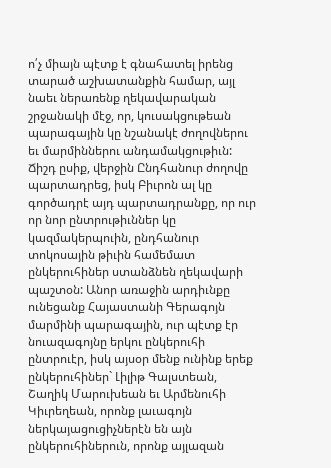ո՛չ միայն պէտք է գնահատել իրենց տարած աշխատանքին համար, այլ նաեւ ներառենք ղեկավարական շրջանակի մէջ, որ, կուսակցութեան պարագային կը նշանակէ ժողովներու եւ մարմիններու անդամակցութիւն: Ճիշդ ըսիք, վերջին Ընդհանուր ժողովը պարտադրեց, իսկ Բիւրոն ալ կը գործադրէ այդ պարտադրանքը, որ ուր որ նոր ընտրութիւններ կը կազմակերպուին, ընդհանուր տոկոսային թիւին համեմատ ընկերուհիներ ստանձնեն ղեկավարի պաշտօն: Անոր առաջին արդիւնքը ունեցանք Հայաստանի Գերագոյն մարմինի պարագային, ուր պէտք էր նուազագոյնը երկու ընկերուհի ընտրուէր, իսկ այսօր մենք ունինք երեք ընկերուհիներ` Լիլիթ Գալստեան, Շաղիկ Մարուխեան եւ Արմենուհի Կիւրեղեան, որոնք լաւագոյն ներկայացուցիչներէն են այն ընկերուհիներուն, որոնք այլազան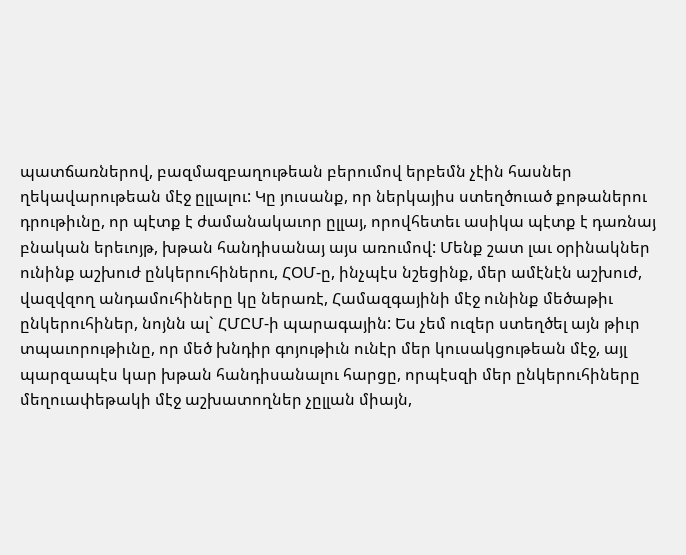պատճառներով, բազմազբաղութեան բերումով երբեմն չէին հասներ ղեկավարութեան մէջ ըլլալու: Կը յուսանք, որ ներկայիս ստեղծուած քոթաներու դրութիւնը, որ պէտք է ժամանակաւոր ըլլայ, որովհետեւ ասիկա պէտք է դառնայ բնական երեւոյթ, խթան հանդիսանայ այս առումով: Մենք շատ լաւ օրինակներ ունինք աշխուժ ընկերուհիներու, ՀՕՄ-ը, ինչպէս նշեցինք, մեր ամէնէն աշխուժ, վազվզող անդամուհիները կը ներառէ, Համազգայինի մէջ ունինք մեծաթիւ ընկերուհիներ, նոյնն ալ` ՀՄԸՄ-ի պարագային: Ես չեմ ուզեր ստեղծել այն թիւր տպաւորութիւնը, որ մեծ խնդիր գոյութիւն ունէր մեր կուսակցութեան մէջ, այլ պարզապէս կար խթան հանդիսանալու հարցը, որպէսզի մեր ընկերուհիները մեղուափեթակի մէջ աշխատողներ չըլլան միայն,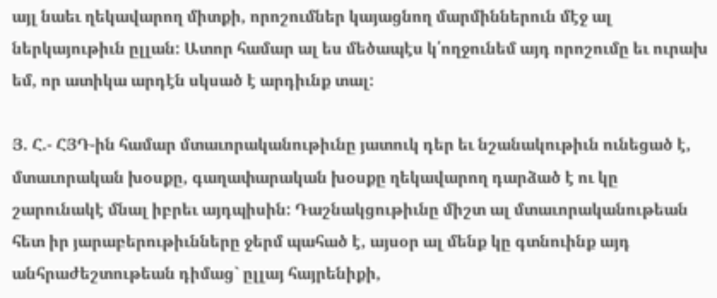այլ նաեւ ղեկավարող միտքի, որոշումներ կայացնող մարմիններուն մէջ ալ ներկայութիւն ըլլան: Ատոր համար ալ ես մեծապէս կ՛ողջունեմ այդ որոշումը եւ ուրախ եմ, որ ատիկա արդէն սկսած է արդիւնք տալ:

Յ. Հ.- ՀՅԴ-ին համար մտաւորականութիւնը յատուկ դեր եւ նշանակութիւն ունեցած է, մտաւորական խօսքը, գաղափարական խօսքը ղեկավարող դարձած է ու կը շարունակէ մնալ իբրեւ այդպիսին: Դաշնակցութիւնը միշտ ալ մտաւորականութեան հետ իր յարաբերութիւնները ջերմ պահած է, այսօր ալ մենք կը գտնուինք այդ անհրաժեշտութեան դիմաց` ըլլայ հայրենիքի,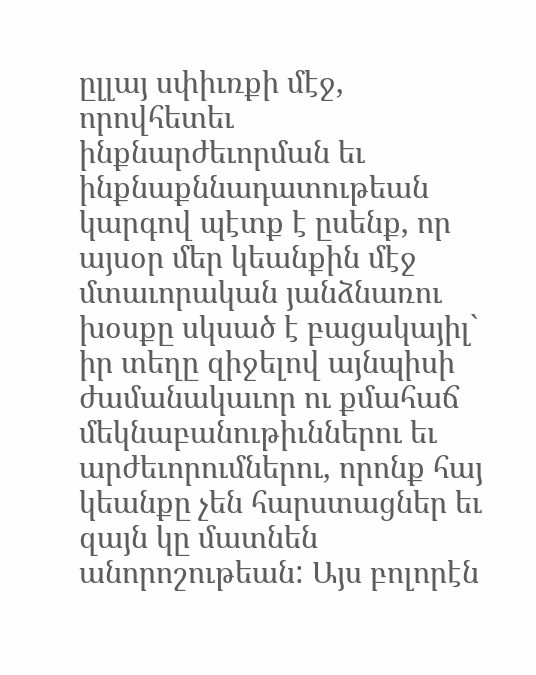ըլլայ սփիւռքի մէջ, որովհետեւ ինքնարժեւորման եւ ինքնաքննադատութեան կարգով պէտք է ըսենք, որ այսօր մեր կեանքին մէջ մտաւորական յանձնառու խօսքը սկսած է բացակայիլ` իր տեղը զիջելով այնպիսի ժամանակաւոր ու քմահաճ մեկնաբանութիւններու եւ արժեւորումներու, որոնք հայ կեանքը չեն հարստացներ եւ զայն կը մատնեն անորոշութեան: Այս բոլորէն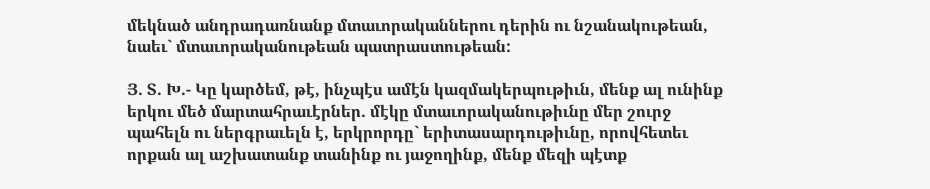մեկնած անդրադառնանք մտաւորականներու դերին ու նշանակութեան, նաեւ` մտաւորականութեան պատրաստութեան:

Յ. Տ. Խ.- Կը կարծեմ, թէ, ինչպէս ամէն կազմակերպութիւն, մենք ալ ունինք երկու մեծ մարտահրաւէրներ. մէկը մտաւորականութիւնը մեր շուրջ պահելն ու ներգրաւելն է, երկրորդը` երիտասարդութիւնը, որովհետեւ որքան ալ աշխատանք տանինք ու յաջողինք, մենք մեզի պէտք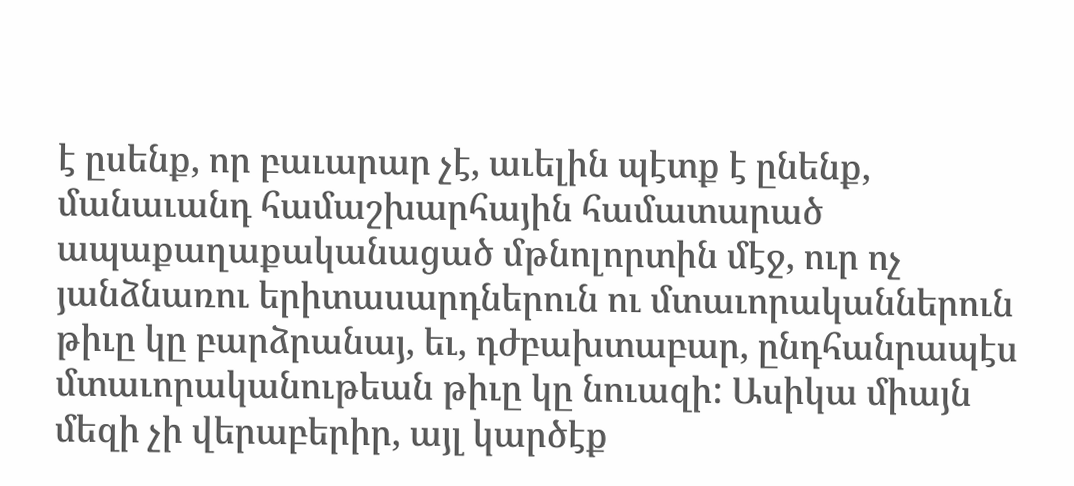է ըսենք, որ բաւարար չէ, աւելին պէտք է ընենք, մանաւանդ համաշխարհային համատարած ապաքաղաքականացած մթնոլորտին մէջ, ուր ոչ յանձնառու երիտասարդներուն ու մտաւորականներուն թիւը կը բարձրանայ, եւ, դժբախտաբար, ընդհանրապէս մտաւորականութեան թիւը կը նուազի: Ասիկա միայն մեզի չի վերաբերիր, այլ կարծէք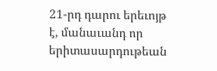21-րդ դարու երեւոյթ է, մանաւանդ որ երիտասարդութեան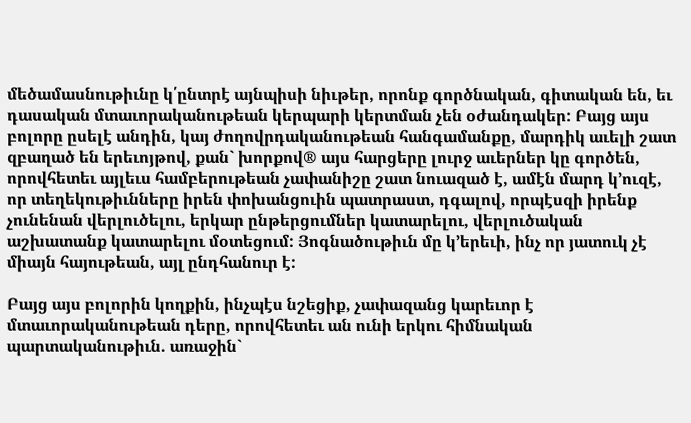մեծամասնութիւնը կ՛ընտրէ այնպիսի նիւթեր, որոնք գործնական, գիտական են, եւ դասական մտաւորականութեան կերպարի կերտման չեն օժանդակեր: Բայց այս բոլորը ըսելէ անդին, կայ ժողովրդականութեան հանգամանքը, մարդիկ աւելի շատ զբաղած են երեւոյթով, քան` խորքով® այս հարցերը լուրջ աւերներ կը գործեն, որովհետեւ այլեւս համբերութեան չափանիշը շատ նուազած է, ամէն մարդ կ’ուզէ, որ տեղեկութիւնները իրեն փոխանցուին պատրաստ, դգալով, որպէսզի իրենք չունենան վերլուծելու, երկար ընթերցումներ կատարելու, վերլուծական աշխատանք կատարելու մօտեցում: Յոգնածութիւն մը կ’երեւի, ինչ որ յատուկ չէ միայն հայութեան, այլ ընդհանուր է:

Բայց այս բոլորին կողքին, ինչպէս նշեցիք, չափազանց կարեւոր է մտաւորականութեան դերը, որովհետեւ ան ունի երկու հիմնական պարտականութիւն. առաջին`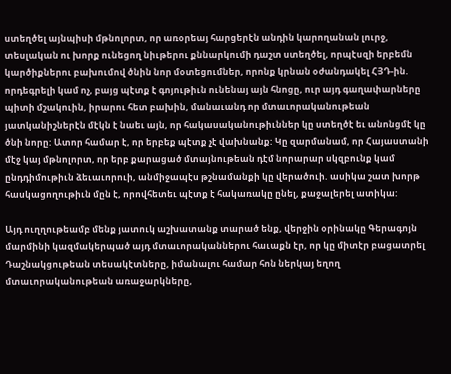ստեղծել այնպիսի մթնոլորտ, որ առօրեայ հարցերէն անդին կարողանան լուրջ, տեսլական ու խորք ունեցող նիւթերու քննարկումի դաշտ ստեղծել, որպէսզի երբեմն կարծիքներու բախումով ծնին նոր մօտեցումներ, որոնք կրնան օժանդակել ՀՅԴ-ին. որդեգրելի կամ ոչ, բայց պէտք է գոյութիւն ունենայ այն հնոցը, ուր այդ գաղափարները պիտի մշակուին, իրարու հետ բախին, մանաւանդ որ մտաւորականութեան յատկանիշներէն մէկն է նաեւ այն, որ հակասականութիւններ կը ստեղծէ եւ անոնցմէ կը ծնի նորը: Ատոր համար է, որ երբեք պէտք չէ վախնանք: Կը զարմանամ, որ Հայաստանի մէջ կայ մթնոլորտ, որ երբ քարացած մտայնութեան դէմ նորարար սկզբունք կամ ընդդիմութիւն ձեւաւորուի, անմիջապէս թշնամանքի կը վերածուի. ասիկա շատ խորթ հասկացողութիւն մըն է, որովհետեւ պէտք է հակառակը ընել, քաջալերել ատիկա:

Այդ ուղղութեամբ մենք յատուկ աշխատանք տարած ենք, վերջին օրինակը Գերագոյն մարմինի կազմակերպած այդ մտաւորականներու հաւաքն էր, որ կը միտէր բացատրել Դաշնակցութեան տեսակէտները, իմանալու համար հոն ներկայ եղող մտաւորականութեան առաջարկները,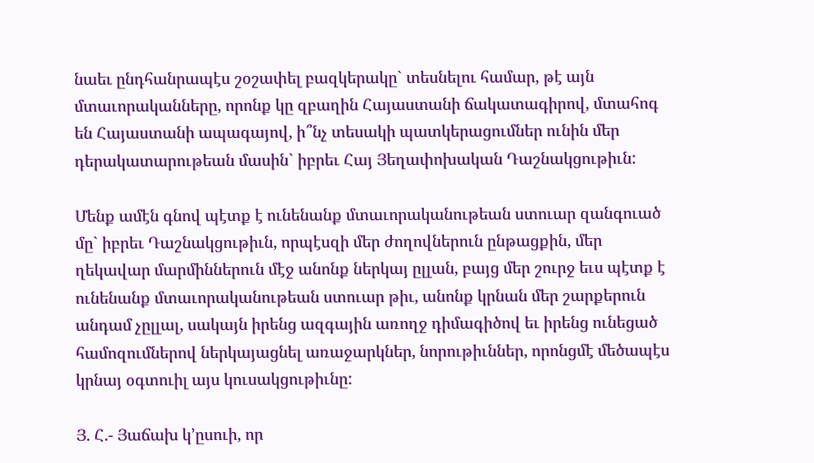նաեւ ընդհանրապէս շօշափել բազկերակը` տեսնելու համար, թէ այն մտաւորականները, որոնք կը զբաղին Հայաստանի ճակատագիրով, մտահոգ են Հայաստանի ապագայով, ի՞նչ տեսակի պատկերացումներ ունին մեր դերակատարութեան մասին` իբրեւ Հայ Յեղափոխական Դաշնակցութիւն:

Մենք ամէն գնով պէտք է ունենանք մտաւորականութեան ստուար զանգուած մը` իբրեւ Դաշնակցութիւն, որպէսզի մեր ժողովներուն ընթացքին, մեր ղեկավար մարմիններուն մէջ անոնք ներկայ ըլլան, բայց մեր շուրջ եւս պէտք է ունենանք մտաւորականութեան ստուար թիւ, անոնք կրնան մեր շարքերուն անդամ չըլլալ, սակայն իրենց ազգային առողջ դիմագիծով եւ իրենց ունեցած համոզումներով ներկայացնել առաջարկներ, նորութիւններ, որոնցմէ մեծապէս կրնայ օգտուիլ այս կուսակցութիւնը:

Յ. Հ.- Յաճախ կ’ըսուի, որ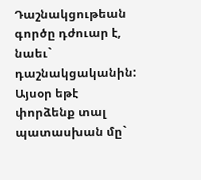Դաշնակցութեան գործը դժուար է, նաեւ` դաշնակցականին: Այսօր եթէ փորձենք տալ պատասխան մը`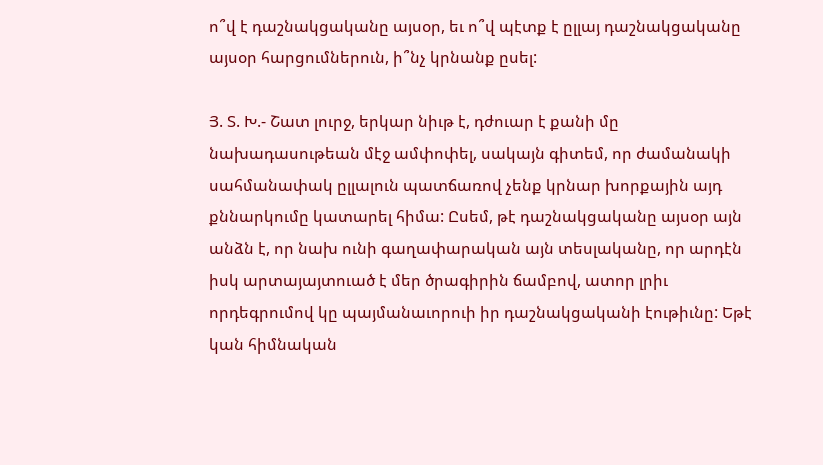ո՞վ է դաշնակցականը այսօր, եւ ո՞վ պէտք է ըլլայ դաշնակցականը այսօր հարցումներուն, ի՞նչ կրնանք ըսել:

Յ. Տ. Խ.- Շատ լուրջ, երկար նիւթ է, դժուար է քանի մը նախադասութեան մէջ ամփոփել, սակայն գիտեմ, որ ժամանակի սահմանափակ ըլլալուն պատճառով չենք կրնար խորքային այդ քննարկումը կատարել հիմա: Ըսեմ, թէ դաշնակցականը այսօր այն անձն է, որ նախ ունի գաղափարական այն տեսլականը, որ արդէն իսկ արտայայտուած է մեր ծրագիրին ճամբով, ատոր լրիւ որդեգրումով կը պայմանաւորուի իր դաշնակցականի էութիւնը: Եթէ կան հիմնական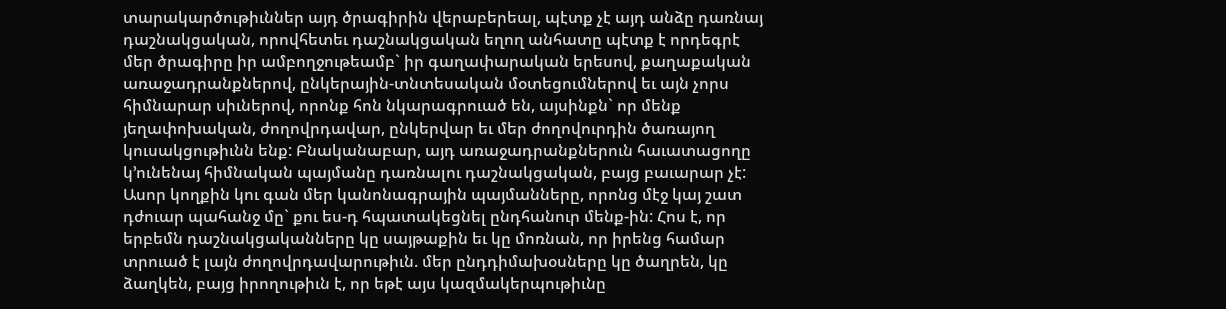տարակարծութիւններ այդ ծրագիրին վերաբերեալ, պէտք չէ այդ անձը դառնայ դաշնակցական, որովհետեւ դաշնակցական եղող անհատը պէտք է որդեգրէ մեր ծրագիրը իր ամբողջութեամբ` իր գաղափարական երեսով, քաղաքական առաջադրանքներով, ընկերային-տնտեսական մօտեցումներով եւ այն չորս հիմնարար սիւներով, որոնք հոն նկարագրուած են, այսինքն` որ մենք յեղափոխական, ժողովրդավար, ընկերվար եւ մեր ժողովուրդին ծառայող կուսակցութիւնն ենք: Բնականաբար, այդ առաջադրանքներուն հաւատացողը կ’ունենայ հիմնական պայմանը դառնալու դաշնակցական, բայց բաւարար չէ: Ասոր կողքին կու գան մեր կանոնագրային պայմանները, որոնց մէջ կայ շատ դժուար պահանջ մը` քու ես-դ հպատակեցնել ընդհանուր մենք-ին: Հոս է, որ երբեմն դաշնակցականները կը սայթաքին եւ կը մոռնան, որ իրենց համար տրուած է լայն ժողովրդավարութիւն. մեր ընդդիմախօսները կը ծաղրեն, կը ձաղկեն, բայց իրողութիւն է, որ եթէ այս կազմակերպութիւնը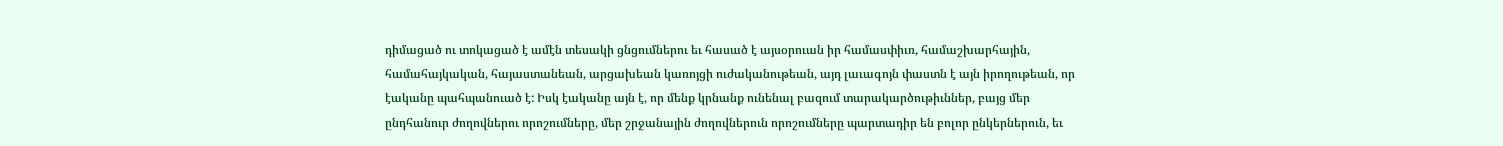դիմացած ու տոկացած է ամէն տեսակի ցնցումներու եւ հասած է այսօրուան իր համասփիւռ, համաշխարհային, համահայկական, հայաստանեան, արցախեան կառոյցի ուժականութեան, այդ լաւագոյն փաստն է այն իրողութեան, որ էականը պահպանուած է: Իսկ էականը այն է, որ մենք կրնանք ունենալ բազում տարակարծութիւններ, բայց մեր ընդհանուր ժողովներու որոշումները, մեր շրջանային ժողովներուն որոշումները պարտադիր են բոլոր ընկերներուն, եւ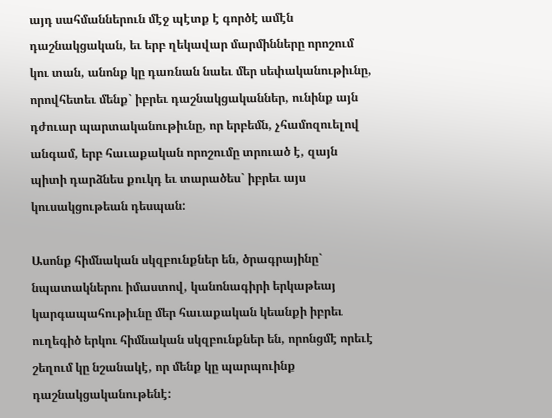այդ սահմաններուն մէջ պէտք է գործէ ամէն դաշնակցական, եւ երբ ղեկավար մարմինները որոշում կու տան, անոնք կը դառնան նաեւ մեր սեփականութիւնը, որովհետեւ մենք` իբրեւ դաշնակցականներ, ունինք այն դժուար պարտականութիւնը, որ երբեմն, չհամոզուելով անգամ, երբ հաւաքական որոշումը տրուած է, զայն պիտի դարձնես քուկդ եւ տարածես` իբրեւ այս կուսակցութեան դեսպան:

Ասոնք հիմնական սկզբունքներ են, ծրագրայինը` նպատակներու իմաստով, կանոնագիրի երկաթեայ կարգապահութիւնը մեր հաւաքական կեանքի իբրեւ ուղեգիծ երկու հիմնական սկզբունքներ են, որոնցմէ որեւէ շեղում կը նշանակէ, որ մենք կը պարպուինք դաշնակցականութենէ: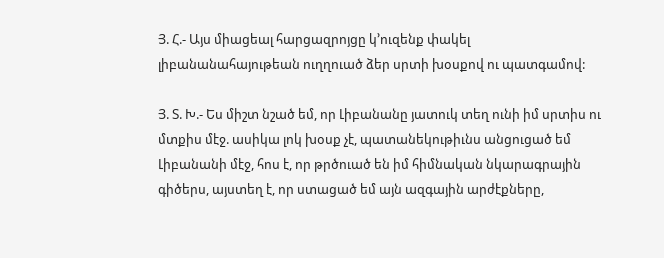Յ. Հ.- Այս միացեալ հարցազրոյցը կ’ուզենք փակել լիբանանահայութեան ուղղուած ձեր սրտի խօսքով ու պատգամով:

Յ. Տ. Խ.- Ես միշտ նշած եմ, որ Լիբանանը յատուկ տեղ ունի իմ սրտիս ու մտքիս մէջ. ասիկա լոկ խօսք չէ, պատանեկութիւնս անցուցած եմ Լիբանանի մէջ, հոս է, որ թրծուած են իմ հիմնական նկարագրային գիծերս, այստեղ է, որ ստացած եմ այն ազգային արժէքները,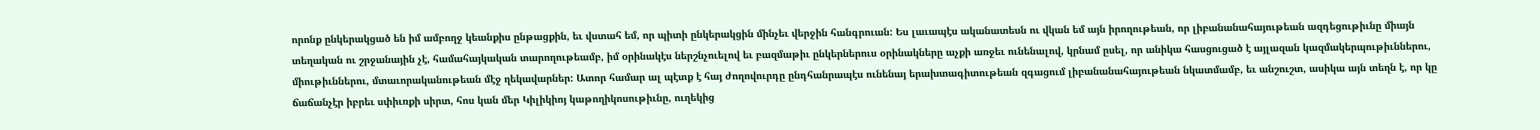որոնք ընկերակցած են իմ ամբողջ կեանքիս ընթացքին, եւ վստահ եմ, որ պիտի ընկերակցին մինչեւ վերջին հանգրուան: Ես լաւապէս ականատեսն ու վկան եմ այն իրողութեան, որ լիբանանահայութեան ազդեցութիւնը միայն տեղական ու շրջանային չէ, համահայկական տարողութեամբ, իմ օրինակէս ներշնչուելով եւ բազմաթիւ ընկերներուս օրինակները աչքի առջեւ ունենալով, կրնամ ըսել, որ անիկա հասցուցած է այլազան կազմակերպութիւններու, միութիւններու, մտաւորականութեան մէջ ղեկավարներ: Ատոր համար ալ պէտք է հայ ժողովուրդը ընդհանրապէս ունենայ երախտագիտութեան զգացում լիբանանահայութեան նկատմամբ, եւ անշուշտ, ասիկա այն տեղն է, որ կը ճաճանչէր իբրեւ սփիւռքի սիրտ, հոս կան մեր Կիլիկիոյ կաթողիկոսութիւնը, ուղեկից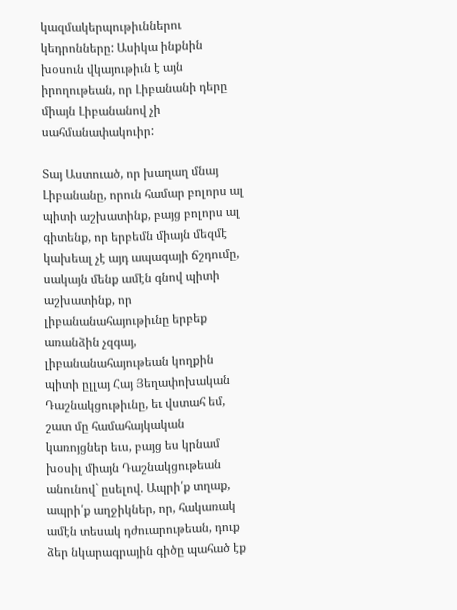կազմակերպութիւններու կեդրոնները: Ասիկա ինքնին խօսուն վկայութիւն է այն իրողութեան, որ Լիբանանի դերը միայն Լիբանանով չի սահմանափակուիր:

Տայ Աստուած, որ խաղաղ մնայ Լիբանանը, որուն համար բոլորս ալ պիտի աշխատինք, բայց բոլորս ալ գիտենք, որ երբեմն միայն մեզմէ կախեալ չէ այդ ապագայի ճշդումը, սակայն մենք ամէն գնով պիտի աշխատինք, որ լիբանանահայութիւնը երբեք առանձին չզգայ, լիբանանահայութեան կողքին պիտի ըլլայ Հայ Յեղափոխական Դաշնակցութիւնը, եւ վստահ եմ, շատ մը համահայկական կառոյցներ եւս, բայց ես կրնամ խօսիլ միայն Դաշնակցութեան անունով` ըսելով. Ապրի՛ք տղաք, ապրի՛ք աղջիկներ, որ, հակառակ ամէն տեսակ դժուարութեան, դուք ձեր նկարագրային գիծը պահած էք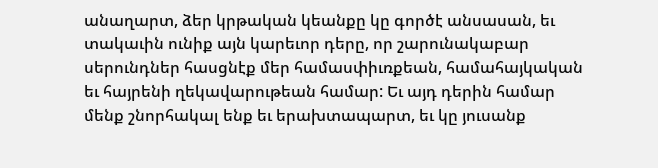անաղարտ, ձեր կրթական կեանքը կը գործէ անսասան, եւ տակաւին ունիք այն կարեւոր դերը, որ շարունակաբար սերունդներ հասցնէք մեր համասփիւռքեան, համահայկական եւ հայրենի ղեկավարութեան համար: Եւ այդ դերին համար մենք շնորհակալ ենք եւ երախտապարտ, եւ կը յուսանք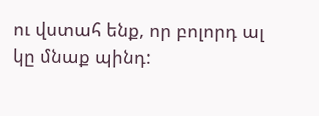ու վստահ ենք, որ բոլորդ ալ կը մնաք պինդ: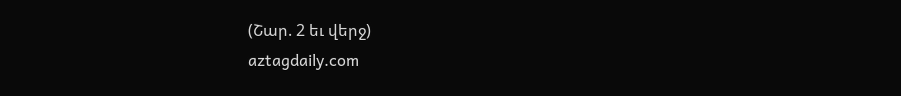(Շար. 2 եւ վերջ)
aztagdaily.com